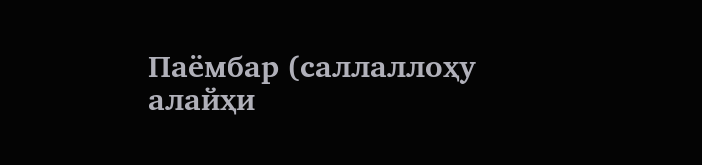Паёмбар (саллаллоҳу алайҳи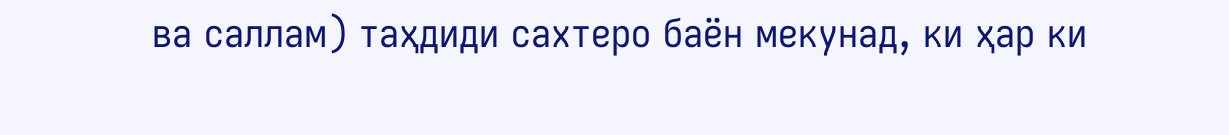ва саллам) таҳдиди сахтеро баён мекунад, ки ҳар ки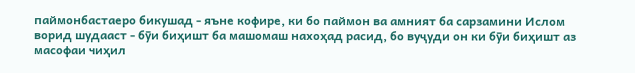паймонбастаеро бикушад - яъне кофире, ки бо паймон ва амният ба сарзамини Ислом ворид шудааст - бӯи биҳишт ба машомаш нахоҳад расид, бо вуҷуди он ки бӯи биҳишт аз масофаи чиҳил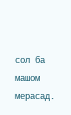сол ба машом мерасад.